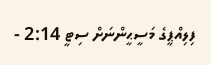ފިލިއްޕީގެ މަސީޙީންނަށް ސިޓީ 2:14 -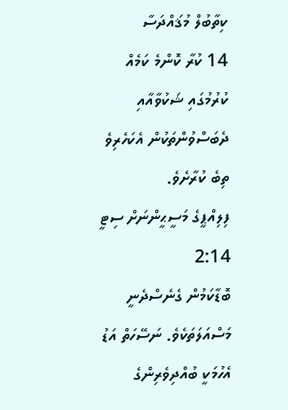ކިތާބުލް މުޤައްދަސާ
14 ކުރާ ކޮންމެ ކަމެއް ކުރުމުގައި ޝަކުވާއާއި ދެބަސްވުންތަކުން އެކަހެރިވެ ތިބެ ކުރާށެވެ.
ފިލިއްޕީގެ މަސީޙީންނަށް ސިޓީ 2:14
ބޮޑާކަމުން ގެނެސްދެނީ މަސްއަލަތަކެވެ. ނަސޭހަތް އަޑު އެހުމަކީ ބުއްދިވެރިންގެ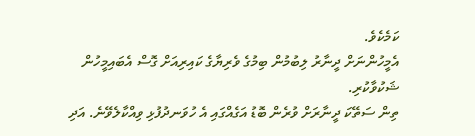ކަމެކެވެ.
އެމީހުންނަށް ދީނާރު ލިބުމުން ބިމުގެ ވެރިޔާގެ ކައިރިއަށް ގޮސް އެބައިމީހުން ޝަކުވާކުރި.
ތިން ސަތޭކަ ދީނާރަށް ވުރެން ބޮޑު އަގެއްގައި އެ ހުވަނދުފުޅި ވިއްކާލެވޭނެ. އަދި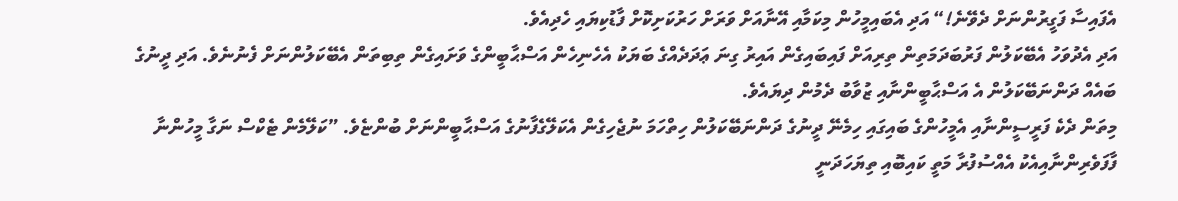އެފައިސާ ފަގީރުންނަށް ދެވޭނެ!“ އަދި އެބައިމީހުން މިކަމާއި އޭނާއަށް ވަރަށް ހަރުކަށިކޮށް ފާޑުކިޔައި ހެދިއެވެ.
އަދި އެދުވަހު އެބޭކަލުން ފަރުބަދަމަތިން ތިރިއަށް ފައިބައިގެން އައިރު ގިނަ ޢަދަދެއްގެ ބަޔަކު އެހެނިހެން އަސްޙާބީންގެ ވަށައިގެން ތިބިތަން އެބޭކަލުންނަށް ފެނުނެވެ. އަދި ދީނުގެ ބައެއް ދަންނަބޭކަލުން އެ އަސްޙާބީންނާއި ޒުވާބު ދެމުން ދިޔައެވެ.
މިތަން ދެކެ ފަރީސީންނާއި އެމީހުންގެ ބައިގައި ހިމެނޭ ދީނުގެ ދަންނަބޭކަލުން ހިތްހަމަ ނުޖެހިގެން އެކަލޭގެފާނުގެ އަސްޙާބީންނަށް ބުންޏެވެ. ”ކަލޭމެން ޓެކްސް ނަގާ މީހުންނާ ފާފަވެރިންނާއިއެކު އެއްސުފުރާ މަތީ ކައިބޮއި ތިޔަހަދަނީ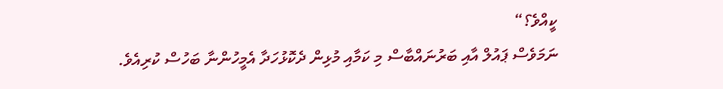ކީއްވެ؟“
ނަމަވެސް ޕައުލް އާއި ބަރުނައްބާސް މި ކަމާއި މުޅިން ދެކޮޅުހަދާ އެމީހުންނާ ބަހުސް ކުރިއެވެ.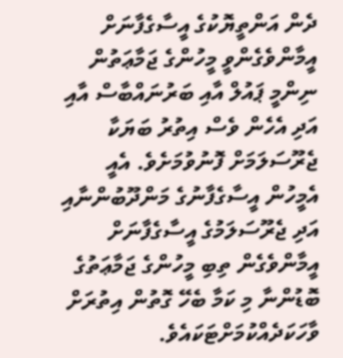ދެން އަންތީޔޮކުގެ އީސާގެފާނަށް އީމާންވެގެންވީ މީހުންގެ ޖަމާޢަތުން ނިންމީ ޕައުލް އާއި ބަރުނައްބާސް އާއި އަދި އެހެން ވެސް އިތުރު ބަޔަކާ ޖެރޫސަލަމަށް ފޮނުވުމަށެވެ. އެއީ އެމީހުން އީސާގެފާނުގެ މަންދޫބުންނާއި އަދި ޖެރޫސަލަމުގެ އީސާގެފާނަށް އީމާންވެގެން ތިބި މީހުންގެ ޖަމާޢަތުގެ ބޮޑުންނާ މި ކަމާ ބެހޭ ގޮތުން އިތުރަށް ވާހަކަދެއްކުމަށްޓަކައެވެ.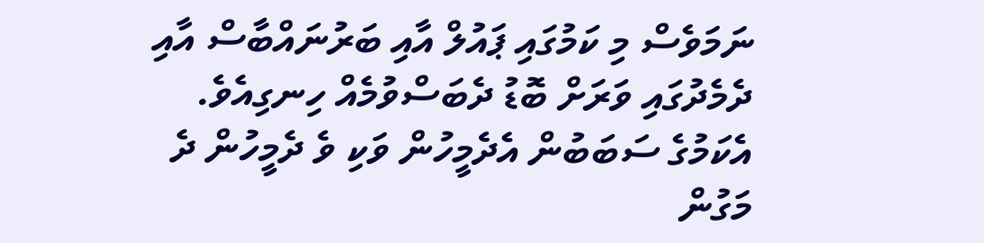ނަމަވެސް މި ކަމުގައި ޕައުލް އާއި ބަރުނައްބާސް އާއި ދެމެދުގައި ވަރަށް ބޮޑު ދެބަސްވުމެއް ހިނގިއެވެ. އެކަމުގެ ސަބަބުން އެދެމީހުން ވަކި ވެ ދެމީހުން ދެ މަގުން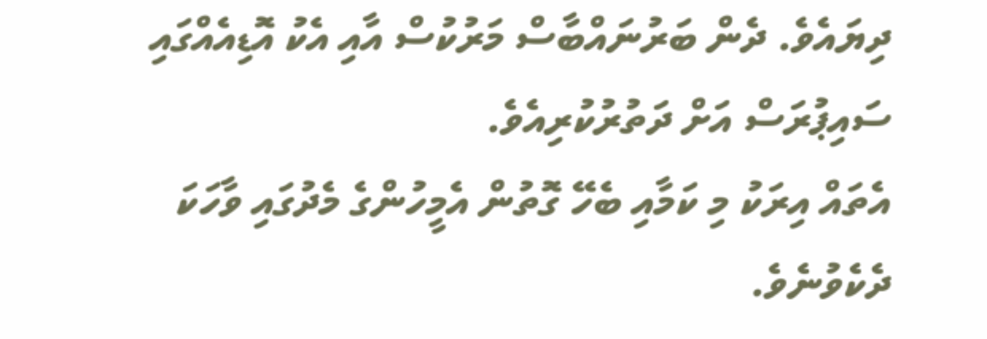ދިޔައެވެ. ދެން ބަރުނައްބާސް މަރުކުސް އާއި އެކު އޮޑިއެއްގައި ސައިޕުރަސް އަށް ދަތުރުކުރިއެވެ.
އެތައް އިރަކު މި ކަމާއި ބެހޭ ގޮތުން އެމީހުންގެ މެދުގައި ވާހަކަ ދެކެވުނެވެ.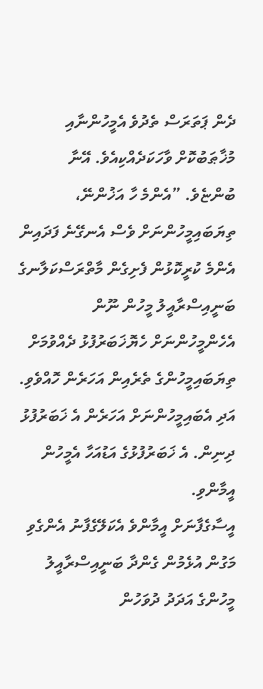ދެން ޕަތަރަސް ތެދުވެ އެމީހުންނާއި މުޚާޠަބުކޮށް ވާހަކަދެއްކިއެވެ. އޭނާ ބުންޏެވެ. ”އެންމެ ހާ އަޚުންނޭ، ތިޔަބައިމީހުންނަށް ވެސް އެނގޭނެ ފަދައިން އެންމެ ކުރީކޮޅުން ފެށިގެން މާތްރަސްކަލާނގެ ބަނީއިސްރާއީލު މީހުން ނޫން އެހެންމީހުންނަށް ހެޔޮޚަބަރުފުޅު ދެއްވުމަށް ތިޔަބައިމީހުންގެ ތެރެއިން އަހަރެން ހޮއްވެވި. އަދި އެބައިމީހުންނަށް އަހަރެން އެ ޚަބަރުފުޅު ދިނިން. އެ ޚަބަރުފުޅުގެ އަޑުއަހާ އެމީހުން އީމާންވި.
އީސާގެފާނަށް އީމާންވެ އެކަލޭގެފާނު އެންގެވި މަގުން އުޅެމުން ގެންދާ ބަނީއިސްރާއީލު މީހުންގެ އަދަދު ދުވަހުން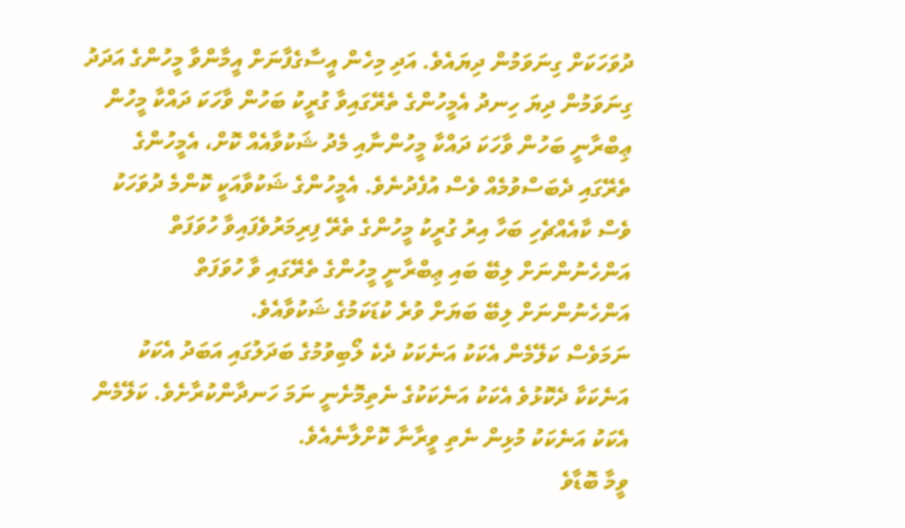ދުވަހަކަށް ގިނަވަމުން ދިޔައެވެ. އަދި މިހެން އީސާގެފާނަށް އީމާންވާ މީހުންގެ އަދަދު ގިނަވަމުން ދިޔަ ހިނދު އެމީހުންގެ ތެރޭގައިވާ ގުރީކު ބަހުން ވާހަކަ ދައްކާ މީހުން ޢިބްރާނީ ބަހުން ވާހަކަ ދައްކާ މީހުންނާއި މެދު ޝަކުވާއެއް ކޮށް، އެމީހުންގެ ތެރޭގައި ދެބަސްވުމެއް ވެސް އުފެދުނެވެ. އެމީހުންގެ ޝަކުވާއަކީ ކޮންމެ ދުވަހަކު ވެސް ކާއެއްޗެހި ބަހާ އިރު ގުރީކު މީހުންގެ ތެރޭ ފިރިމަރުވެފައިވާ ހުވަފަތް އަންހެނުންނަށް ލިބޭ ބައި ޢިބްރާނީ މީހުންގެ ތެރޭގައި ވާ ހުވަފަތް އަންހެނުންނަށް ލިބޭ ބަޔަށް ވުރެ ކުޑަކަމުގެ ޝަކުވާއެވެ.
ނަމަވެސް ކަލޭމެން އެކަކު އަނެކަކު ދެކެ ލޯބިވުމުގެ ބަދަލުގައި އަބަދު އެކަކު އަނެކަކާ ދެކޮޅުވެ އެކަކު އަނެކަކުގެ ނެތިމޮށެނީ ނަމަ ހަނދާންކުރާށެވެ. ކަލޭމެން އެކަކު އަނެކަކު މުޅިން ނެތި ވީރާނާ ކޮށްލާނެއެވެ.
ވީމާ ބޮޑާވެ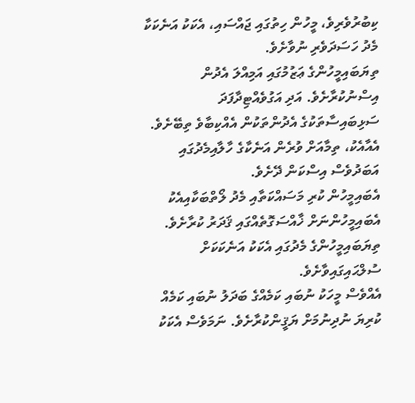ކިބުރުވެރިވެ، މީހުން ހިތުގައި ޖައްސައި، އެކަކު އަނެކަކާ މެދު ހަސަދަވެރި ނުވާށެވެ.
ތިޔަބައިމީހުންގެ ޢަޒުމުގައި އަމިއްލަ އެދުން އިސްނުކުރާށެވެ. އަދި އަގުވެއްޓިދާފަދަ ސަޅިބައިސާތަކުގެ އެދުންތަކުން އެއްކިބާވެ ތިބޭށެވެ. އެއާއެކު، ތިމާއަށް ވުރެން އަނެކާގެ ހާލާއިމެދުގައި އަބަދުވެސް އިސްކަން ދޭށެވެ.
އެބައިމީހުން ކުރި މަސައްކަތާއި މެދު ލޯތްބަކާއިއެކު އެބައިމީހުންނަށް ޚާއްސަގޮތެއްގައި ޤަދަރު ކުރާށެވެ. ތިޔަބައިމީހުންގެ މެދުގައި އެކަކު އަނެކަކަށް ސުލްޙައިގައިވާށެވެ.
އެއްވެސް މީހަކު ނުބައި ކަމެއްގެ ބަދަލު ނުބައި ކަމެއް ކުރިޔަ ނުދިނުމަށް ޔަޤީންކުރާށެވެ. ނަމަވެސް އެކަކު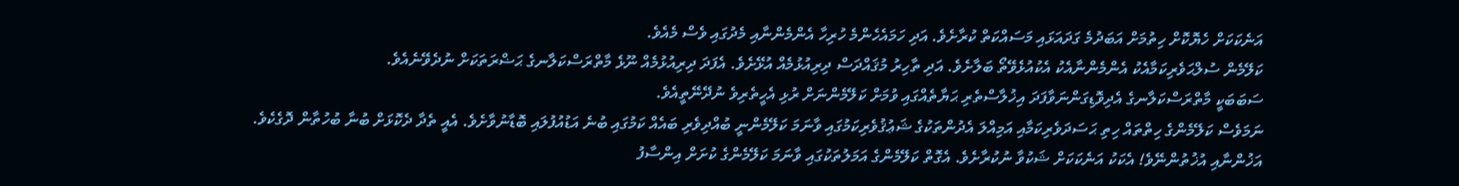އަނެކަކަށް ހެޔޮކޮށް ހިތުމަށް އަބަދުމެ ގަދައަޅައި މަސައްކަތް ކުރާށެވެ. އަދި ހަމައެހެންމެ ހުރިހާ އެންމެންނާއި މެދުގައި ވެސް މެއެވެ.
ކަލޭމެން ސުލްޙަވެރިކަމާއެކު އެންމެންނާއެކު އެކުއުޅެވޭތޯ ބަލާށެވެ. އަދި ތާހިރު މުޤައްދަސް ދިރިއުޅުމެއް އުޅޭށެވެ. އެފަދަ ދިރިއުޅުމެއް ނޫޅެ މާތްރަސްކަލާނގެ ޙަޟްރަތަކަށް ނުދެވޭނެއެވެ.
ސަބަބަކީ މާތްރަސްކަލާނގެ އެދިވޮޑިގަންނަވާފަދަ އިޚުލާސްތެރި ޙަޔާތެއްގައި ވުމަށް ކަލޭމެންނަށް ރުޅި އެހީތެރިވެ ނުދޭނޭތީއެވެ.
ނަމަވެސް ކަލޭމެންގެ ހިތްތައް ހިތި ޙަސަދަވެރިކަމާއި އަމިއްލަ އެދުންތަކުގެ ޝަޢުޤުވެރިކަމުގައި ވާނަމަ ކަލޭމެންނީ ބުއްދިވެރި ބައެއް ކަމުގައި ބުނެ އަޑުއުފުލައި ބޮޑާނުވާށެވެ. އެއީ ތެދާ ދެކޮޅަށް ބުނާ ބުހުތާން ދޮގެކެވެ.
އަޚުންނާއި އުޚުތުންނޭވެ! އެކަކު އަނެކަކަށް ޝަކުވާ ނުކުރާށެވެ. އެގޮތް ކަލޭމެންގެ އަމަލުތަކުގައި ވާނަމަ ކަލޭމެންގެ ކުށަށް އިންސާފު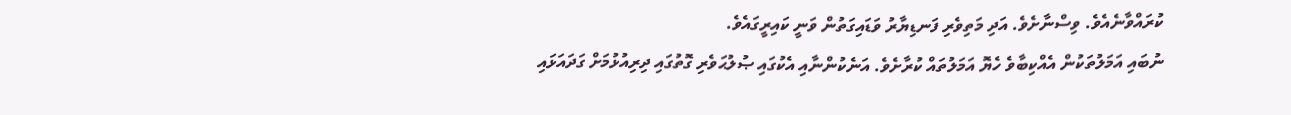ކުރައްވާނެއެވެ. ވިސްނާށެވެ. އަދި މަތިވެރި ފަނޑިޔާރު ވަޑައިގަތުން ވަނީ ކައިރީގައެވެ.
ނުބައި އަމަލުތަކުން އެއްކިބާވެ ހެޔޮ އަމަލުތައް ކުރާށެވެ. އަނެކުންނާއި އެކުގައި ޞުލުޙަވެރި ގޮތުގައި ދިރިއުޅުމަށް ގަދައަޅައި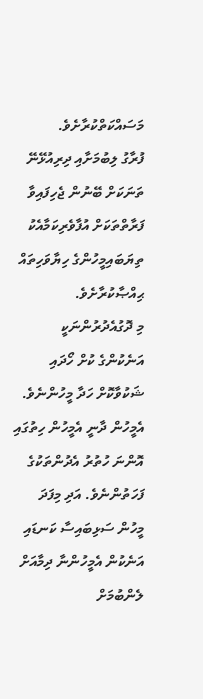މަސައްކަތްކުރާށެވެ.
ފުރާގު ލިބުމަށާއި ދިރިއުޅޭނޭ ތަނަކަށް ބޭނުން ޖެހިފައިވާ ފަރާތްތަކަށް އުފާވެރިކަމާއެކު ތިޔަބައިމީހުންގެ ހިޔާވަހިތައް ޙިއްޞާކުރާށެވެ.
މި ދޮގުއެދުރުންނަކީ އަނެކުންގެ ކުށް ހޯދައި ޝަކުވާކޮށް ހަދާ މީހުންނެވެ. އެމީހުން ދާނީ އެމީހުން ހިތުގައި އޮންނަ ހުތުރު އެދުންތަކުގެ ފަހަތުންނެވެ. އަދި މިފަދަ މީހުން ސަޅިބައިސާ ކަނޑައި އަނެކުން އެމީހުންނާ ދިމާއަށް ލެންބުމަށް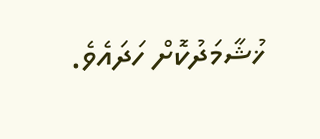ޚުޝާމަދުކޮށް ހަދައެވެ.